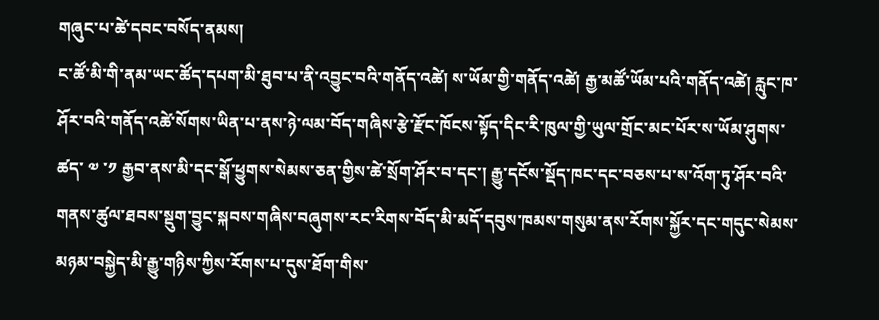གཞུང་པ་ཚེ་དབང་བསོད་ནམས།
ང་ཚོ་མི་གི་ནམ་ཡང་ཚོད་དཔག་མི་ཐུབ་པ་ནི་འབྱུང་བའི་གནོད་འཚེ། ས་ཡོམ་གྱི་གནོད་འཚེ། རྒྱ་མཚོ་ཡོམ་པའི་གནོད་འཚེ། རླུང་ཁ་ཤོར་བའི་གནོད་འཚེ་སོགས་ཡིན་པ་ནས་ཉེ་ལམ་བོད་གཞིས་རྩེ་རྫོང་ཁོངས་སྟོད་དིང་རི་ཁུལ་གྱི་ཡུལ་གྲོང་མང་པོར་ས་ཡོམ་ཤུགས་ཚད་ ༧ ་༡ རྒྱབ་ནས་མི་དང་སྒོ་ཕྱུགས་སེམས་ཅན་གྱིས་ཚེ་སྲོག་ཤོར་བ་དང་། རྒྱུ་དངོས་སྡོད་ཁང་དང་བཅས་པ་ས་འོག་ཏུ་ཤོར་བའི་གནས་ཚུལ་ཐབས་སྡུག་བྱུང་སྐབས་གཞིས་བཞུགས་རང་རིགས་བོད་མི་མདོ་དབུས་ཁམས་གསུམ་ནས་རོགས་སྐྱོར་དང་གདུང་སེམས་མཉམ་བསྐྱེད་མི་རྒྱུ་གཉིས་ཀྱིས་རོགས་པ་དུས་ཐོག་གིས་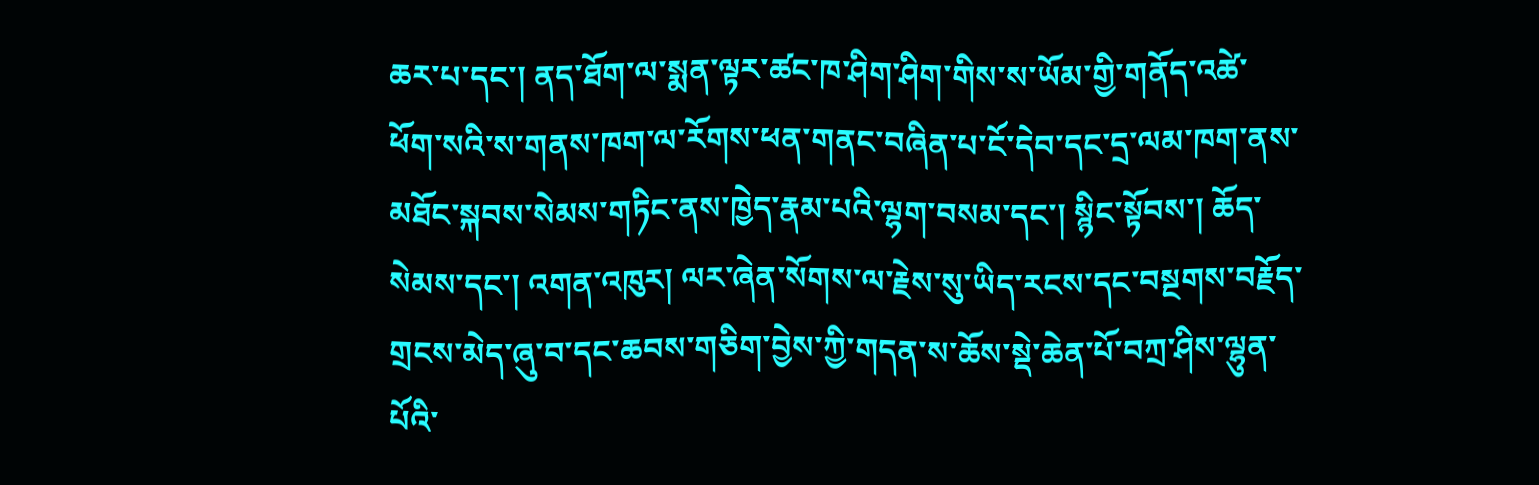ཆར་པ་དང་། ནད་ཐོག་ལ་སྨན་ལྟར་ཚང་ཁ་ཤིག་ཤིག་གིས་ས་ཡོམ་གྱི་གནོད་འཚེ་ཕོག་སའི་ས་གནས་ཁག་ལ་རོགས་ཕན་གནང་བཞིན་པ་ངོ་དེབ་དང་དྲ་ལམ་ཁག་ནས་མཐོང་སྐབས་སེམས་གཏིང་ནས་ཁྱེད་རྣམ་པའི་ལྷག་བསམ་དང་། སྙིང་སྟོབས་། ཆོད་སེམས་དང་། འགན་འཁུར། ལར་ཞེན་སོགས་ལ་རྗེས་སུ་ཡིད་རངས་དང་བསྔགས་བརྗོད་གྲངས་མེད་ཞུ་བ་དང་ཆབས་གཅིག་བྱེས་ཀྱི་གདན་ས་ཆོས་སྡེ་ཆེན་པོ་བཀྲ་ཤིས་ལྷུན་པོའི་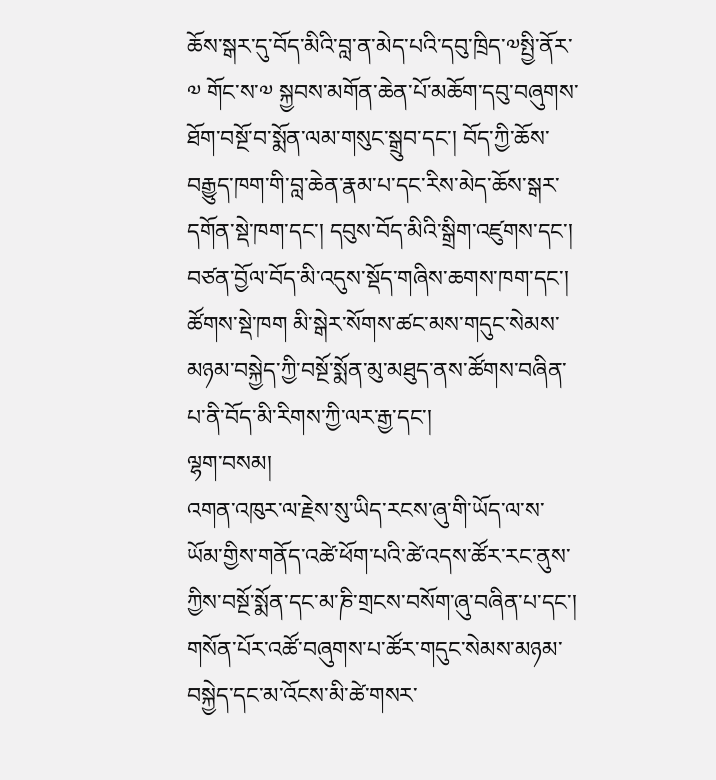ཆོས་སྒར་དུ་བོད་མིའི་བླ་ན་མེད་པའི་དབུ་ཁྲིད་༧སྤྱི་ནོར་༧ གོང་ས་༧ སྐྱབས་མགོན་ཆེན་པོ་མཆོག་དབུ་བཞུགས་ཐོག་བསྔོ་བ་སྨོན་ལམ་གསུང་སྒྲུབ་དང་། བོད་ཀྱི་ཆོས་བརྒྱུད་ཁག་གི་བླ་ཆེན་རྣམ་པ་དང་རིས་མེད་ཆོས་སྒར་དགོན་སྡེ་ཁག་དང་། དབུས་བོད་མིའི་སྒྲིག་འཛུགས་དང་། བཙན་བྱོལ་བོད་མི་འདུས་སྡོད་གཞིས་ཆགས་ཁག་དང་། ཚོགས་སྡེ་ཁག མི་སྒེར་སོགས་ཚང་མས་གདུང་སེམས་མཉམ་བསྐྱེད་ཀྱི་བསྔོ་སྨོན་མུ་མཐུད་ནས་ཚོགས་བཞིན་པ་ནི་བོད་མི་རིགས་ཀྱི་ལར་རྒྱ་དང་།
ལྷག་བསམ།
འགན་འཁུར་ལ་རྗེས་སུ་ཡིད་རངས་ཞུ་གི་ཡོད་ལ་ས་ཡོམ་གྱིས་གནོད་འཚེ་ཕོག་པའི་ཚེ་འདས་ཚོར་རང་ནུས་ཀྱིས་བསྔོ་སྨོན་དང་མ་ཎི་གྲངས་བསོག་ཞུ་བཞིན་པ་དང་། གསོན་པོར་འཚོ་བཞུགས་པ་ཚོར་གདུང་སེམས་མཉམ་བསྐྱེད་དང་མ་འོངས་མི་ཚེ་གསར་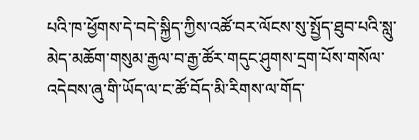པའི་ཁ་ཕྱོགས་དེ་བདེ་སྐྱིད་ཀྱིས་འཚོ་བར་ལོངས་སུ་སྤྱོད་ཐུབ་པའི་སླུ་མེད་མཆོག་གསུམ་རྒྱལ་བ་རྒྱ་ཚོར་གདུང་ཤུགས་དྲག་པོས་གསོལ་འདེབས་ཞུ་གི་ཡོད་ལ་ང་ཚོ་བོད་མི་རིགས་ལ་གོད་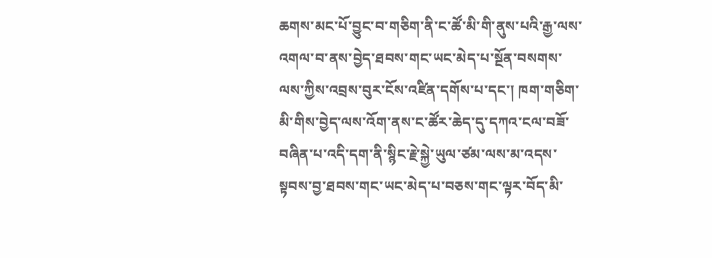ཆགས་མང་པོ་བྱུང་བ་གཅིག་ནི་ང་ཚོ་མི་གི་ནུས་པའི་རྒྱ་ལས་འགལ་བ་ནས་བྱེད་ཐབས་གང་ཡང་མེད་པ་སྔོན་བསགས་ལས་ཀྱིས་འབྲས་བུར་ངོས་འཛིན་དགོས་པ་དང་། ཁག་གཅིག་མི་གིས་བྱེད་ལས་འོག་ནས་ང་ཚོར་ཆེད་དུ་དཀའ་ངལ་བཟོ་བཞིན་པ་འདི་དག་ནི་སྙིང་རྗེ་སྐྱེ་ཡུལ་ཙམ་ལས་མ་འདས་སྟབས་བྱ་ཐབས་གང་ཡང་མེད་པ་བཅས་གང་ལྟར་བོད་མི་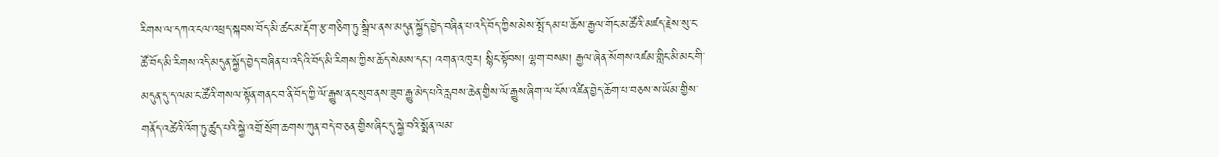རིགས་ལ་དཀའ་ངལ་འཕྲད་སྐབས་བོད་མི་ཚང་མ་རྡོག་རྩ་གཅིག་ཏུ་སྒྲིལ་ནས་མདུན་སྐྱོད་བྱེད་བཞིན་པ་འདི་བོད་ཀྱིས་མེས་སྤོ་དམ་པ་ཆོས་རྒྱལ་གོང་མ་ཚོའི་མཛད་རྗེས་སུ་ང་ཚོ་བོད་མི་རིགས་འདི་མདུན་སྐྱོད་བྱེད་བཞིན་པ་འདིའི་བོད་མི་རིགས་ཀྱིས་ཆོད་སེམས་དང་། འགན་འཁུར། སྙིང་སྟོབས། ལྷག་བསམ། རྒྱལ་ཞེན་སོགས་འཛམ་གླིང་མི་མང་གི་མདུན་དུ་ད་ལམ་ང་ཚོའི་གསལ་སྟོན་གནང་བ་ནི་བོད་ཀྱི་ལོ་རྒྱུས་ནང་སུབ་ནས་ཟུབ་རྒྱུ་མེད་པའི་རླབས་ཆེན་གྱིས་ལོ་རྒྱུས་ཞིག་ལ་ངོས་འཛིན་བྱེད་ཆོག་པ་བཅས་ས་ཡོམ་གྱིས་གནོད་འཚེའི་འོག་ཏུ་ཚུད་པའི་སྐྱེ་འགྲོ་སྲོག་ཆགས་ཀུན་བདེ་བ་ཅན་གྱིས་ཞིང་དུ་སྐྱེ་བའི་སྨོན་ལམ་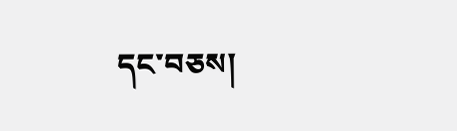དང་བཅས།